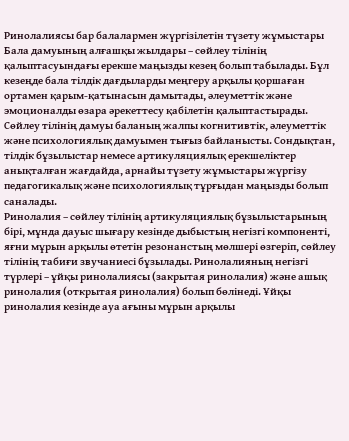Ринолалиясы бар балалармен жүргізілетін түзету жұмыстары
Бала дамуының алғашқы жылдары – сөйлеу тілінің қалыптасуындағы ерекше маңызды кезең болып табылады. Бұл кезеңде бала тілдік дағдыларды меңгеру арқылы қоршаған ортамен қарым-қатынасын дамытады, әлеуметтік және эмоционалды өзара әрекеттесу қабілетін қалыптастырады. Сөйлеу тілінің дамуы баланың жалпы когнитивтік, әлеуметтік және психологиялық дамуымен тығыз байланысты. Сондықтан, тілдік бұзылыстар немесе артикуляциялық ерекшеліктер анықталған жағдайда, арнайы түзету жұмыстары жүргізу педагогикалық және психологиялық тұрғыдан маңызды болып саналады.
Ринолалия – сөйлеу тілінің артикуляциялық бұзылыстарының бірі, мұнда дауыс шығару кезінде дыбыстың негізгі компоненті, яғни мұрын арқылы өтетін резонанстың мөлшері өзгеріп, сөйлеу тілінің табиғи звучаниесі бұзылады. Ринолалияның негізгі түрлері – ұйқы ринолалиясы (закрытая ринолалия) және ашық ринолалия (открытая ринолалия) болып бөлінеді. Ұйқы ринолалия кезінде ауа ағыны мұрын арқылы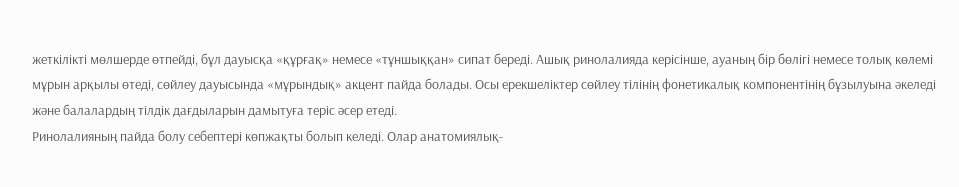жеткілікті мөлшерде өтпейді, бұл дауысқа «құрғақ» немесе «тұншыққан» сипат береді. Ашық ринолалияда керісінше, ауаның бір бөлігі немесе толық көлемі мұрын арқылы өтеді, сөйлеу дауысында «мұрындық» акцент пайда болады. Осы ерекшеліктер сөйлеу тілінің фонетикалық компонентінің бұзылуына әкеледі және балалардың тілдік дағдыларын дамытуға теріс әсер етеді.
Ринолалияның пайда болу себептері көпжақты болып келеді. Олар анатомиялық-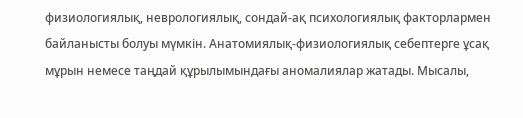физиологиялық, неврологиялық, сондай-ақ психологиялық факторлармен байланысты болуы мүмкін. Анатомиялық-физиологиялық себептерге ұсақ мұрын немесе таңдай құрылымындағы аномалиялар жатады. Мысалы,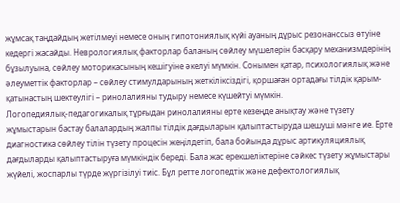жұмсақ таңдайдың жетілмеуі немесе оның гипотониялық күйі ауаның дұрыс резонанссыз өтуіне кедергі жасайды. Неврологиялық факторлар баланың сөйлеу мүшелерін басқару механизмдерінің бұзылуына, сөйлеу моторикасының кешігуіне әкелуі мүмкін. Сонымен қатар, психологиялық және әлеуметтік факторлар – сөйлеу стимулдарының жеткіліксіздігі, қоршаған ортадағы тілдік қарым-қатынастың шектеулігі – ринолалияны тудыру немесе күшейтуі мүмкін.
Логопедиялық-педагогикалық тұрғыдан ринолалияны ерте кезеңде анықтау және түзету жұмыстарын бастау балалардың жалпы тілдік дағдыларын қалыптастыруда шешуші мәнге ие. Ерте диагностика сөйлеу тілін түзету процесін жеңілдетіп, бала бойында дұрыс артикуляциялық дағдыларды қалыптастыруға мүмкіндік береді. Бала жас ерекшеліктеріне сәйкес түзету жұмыстары жүйелі, жоспарлы түрде жүргізілуі тиіс. Бұл ретте логопедтік және дефектологиялық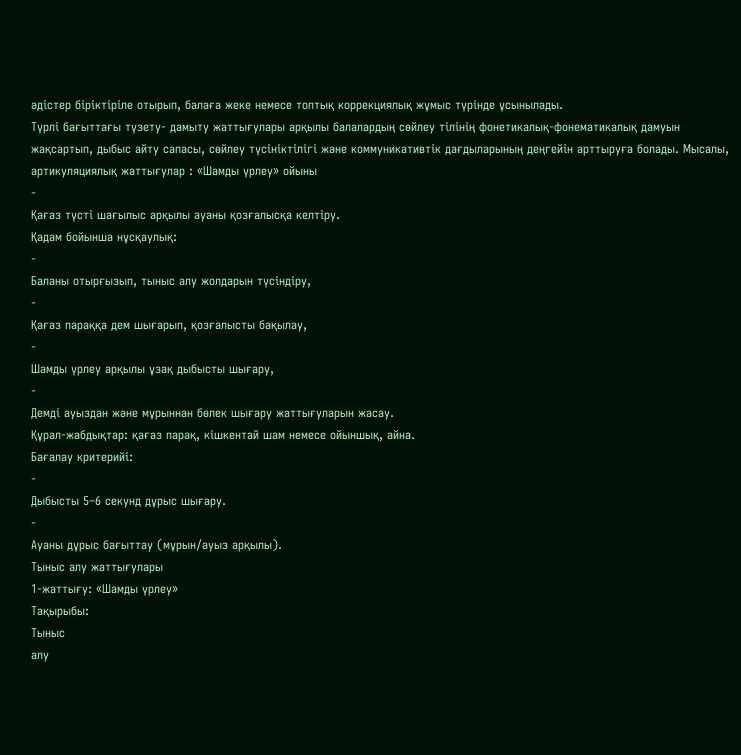әдістер біріктіріле отырып, балаға жеке немесе топтық коррекциялық жұмыс түрінде ұсынылады.
Түрлі бағыттағы түзету- дамыту жаттығулары арқылы балалардың сөйлеу тілінің фонетикалық-фонематикалық дамуын жақсартып, дыбыс айту сапасы, сөйлеу түсініктілігі және коммуникативтік дағдыларының деңгейін арттыруға болады. Мысалы, артикуляциялық жаттығулар : «Шамды үрлеу» ойыны
-
Қағаз түсті шағылыс арқылы ауаны қозғалысқа келтіру.
Қадам бойынша нұсқаулық:
-
Баланы отырғызып, тыныс алу жолдарын түсіндіру,
-
Қағаз параққа дем шығарып, қозғалысты бақылау,
-
Шамды үрлеу арқылы ұзақ дыбысты шығару,
-
Демді ауыздан және мұрыннан бөлек шығару жаттығуларын жасау.
Құрал-жабдықтар: қағаз парақ, кішкентай шам немесе ойыншық, айна.
Бағалау критерийі:
-
Дыбысты 5–6 секунд дұрыс шығару.
-
Ауаны дұрыс бағыттау (мұрын/ауыз арқылы).
Тыныс алу жаттығулары
1-жаттығу: «Шамды үрлеу»
Тақырыбы:
Тыныс
алу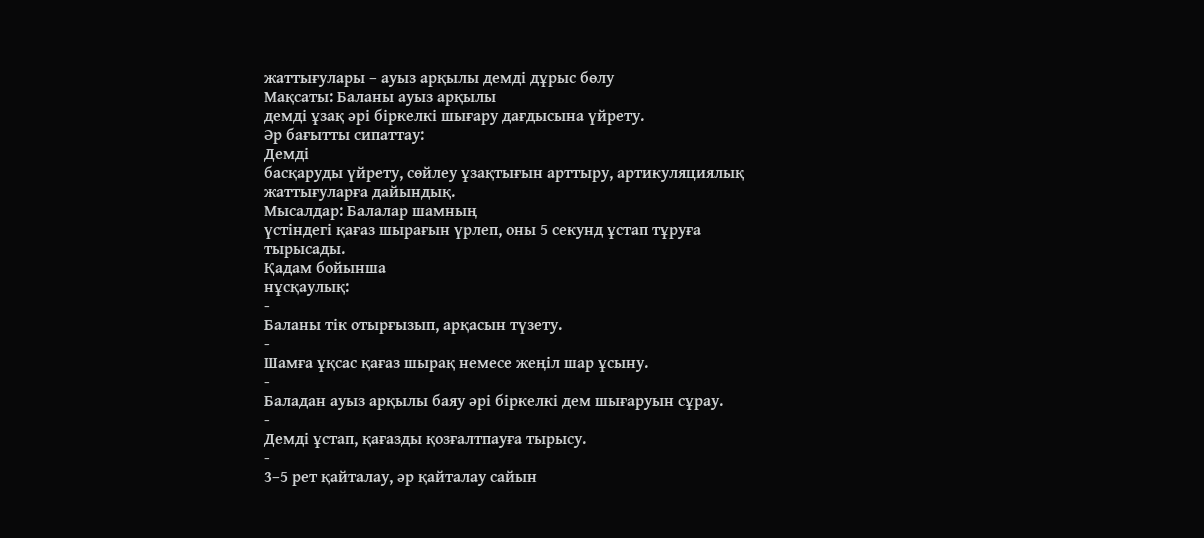жаттығулары – ауыз арқылы демді дұрыс бөлу
Мақсаты: Баланы ауыз арқылы
демді ұзақ әрі біркелкі шығару дағдысына үйрету.
Әр бағытты сипаттау:
Демді
басқаруды үйрету, сөйлеу ұзақтығын арттыру, артикуляциялық
жаттығуларға дайындық.
Мысалдар: Балалар шамның
үстіндегі қағаз шырағын үрлеп, оны 5 секунд ұстап тұруға
тырысады.
Қадам бойынша
нұсқаулық:
-
Баланы тік отырғызып, арқасын түзету.
-
Шамға ұқсас қағаз шырақ немесе жеңіл шар ұсыну.
-
Баладан ауыз арқылы баяу әрі біркелкі дем шығаруын сұрау.
-
Демді ұстап, қағазды қозғалтпауға тырысу.
-
3–5 рет қайталау, әр қайталау сайын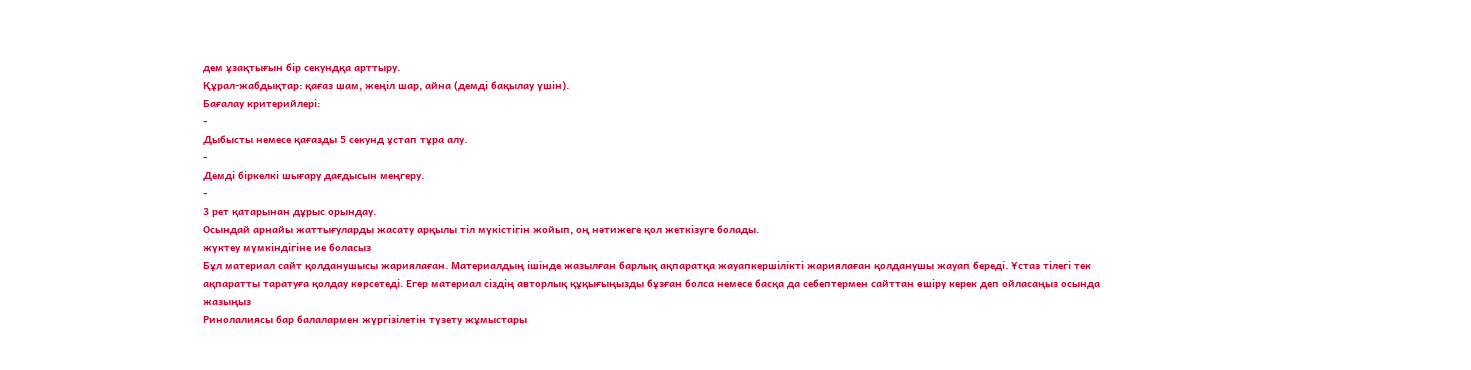дем ұзақтығын бір секундқа арттыру.
Құрал-жабдықтар: қағаз шам, жеңіл шар, айна (демді бақылау үшін).
Бағалау критерийлері:
-
Дыбысты немесе қағазды 5 секунд ұстап тұра алу.
-
Демді біркелкі шығару дағдысын меңгеру.
-
3 рет қатарынан дұрыс орындау.
Осындай арнайы жаттығуларды жасату арқылы тіл мүкістігін жойып, оң нәтижеге қол жеткізуге болады.
жүктеу мүмкіндігіне ие боласыз
Бұл материал сайт қолданушысы жариялаған. Материалдың ішінде жазылған барлық ақпаратқа жауапкершілікті жариялаған қолданушы жауап береді. Ұстаз тілегі тек ақпаратты таратуға қолдау көрсетеді. Егер материал сіздің авторлық құқығыңызды бұзған болса немесе басқа да себептермен сайттан өшіру керек деп ойласаңыз осында жазыңыз
Ринолалиясы бар балалармен жүргізілетін түзету жұмыстары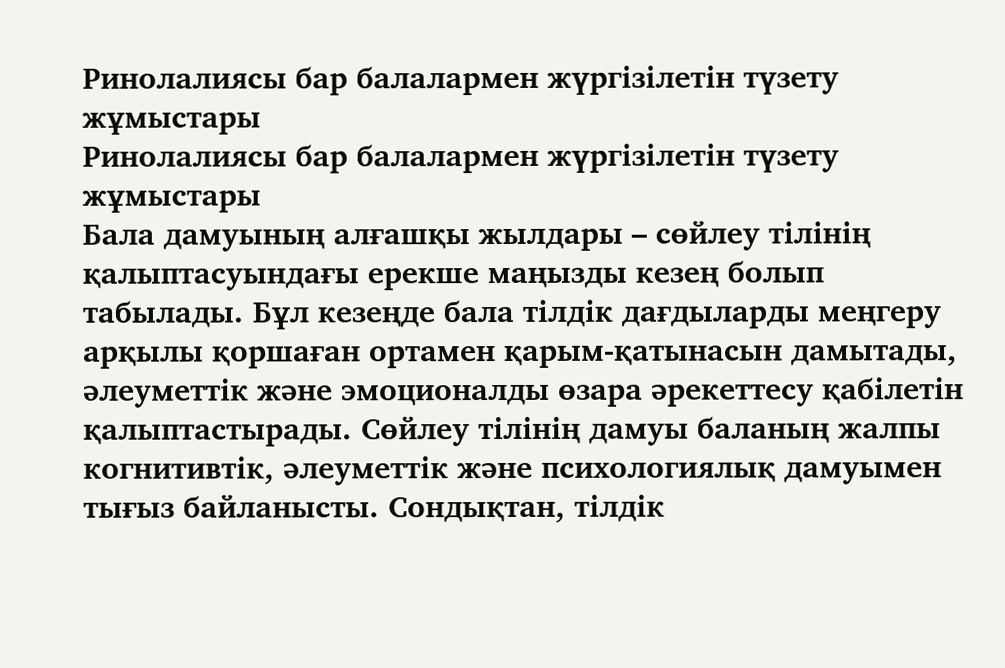Ринолалиясы бар балалармен жүргізілетін түзету жұмыстары
Ринолалиясы бар балалармен жүргізілетін түзету жұмыстары
Бала дамуының алғашқы жылдары – сөйлеу тілінің қалыптасуындағы ерекше маңызды кезең болып табылады. Бұл кезеңде бала тілдік дағдыларды меңгеру арқылы қоршаған ортамен қарым-қатынасын дамытады, әлеуметтік және эмоционалды өзара әрекеттесу қабілетін қалыптастырады. Сөйлеу тілінің дамуы баланың жалпы когнитивтік, әлеуметтік және психологиялық дамуымен тығыз байланысты. Сондықтан, тілдік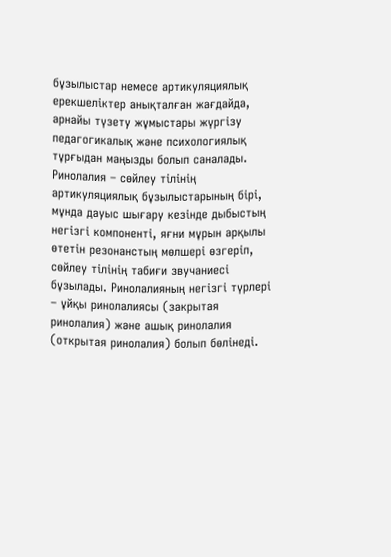бұзылыстар немесе артикуляциялық ерекшеліктер анықталған жағдайда, арнайы түзету жұмыстары жүргізу педагогикалық және психологиялық тұрғыдан маңызды болып саналады.
Ринолалия – сөйлеу тілінің артикуляциялық бұзылыстарының бірі, мұнда дауыс шығару кезінде дыбыстың негізгі компоненті, яғни мұрын арқылы өтетін резонанстың мөлшері өзгеріп, сөйлеу тілінің табиғи звучаниесі бұзылады. Ринолалияның негізгі түрлері – ұйқы ринолалиясы (закрытая ринолалия) және ашық ринолалия (открытая ринолалия) болып бөлінеді.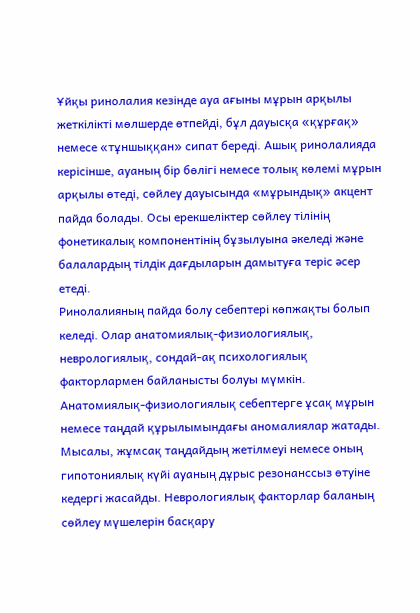Ұйқы ринолалия кезінде ауа ағыны мұрын арқылы жеткілікті мөлшерде өтпейді, бұл дауысқа «құрғақ» немесе «тұншыққан» сипат береді. Ашық ринолалияда керісінше, ауаның бір бөлігі немесе толық көлемі мұрын арқылы өтеді, сөйлеу дауысында «мұрындық» акцент пайда болады. Осы ерекшеліктер сөйлеу тілінің фонетикалық компонентінің бұзылуына әкеледі және балалардың тілдік дағдыларын дамытуға теріс әсер етеді.
Ринолалияның пайда болу себептері көпжақты болып келеді. Олар анатомиялық-физиологиялық, неврологиялық, сондай-ақ психологиялық факторлармен байланысты болуы мүмкін. Анатомиялық-физиологиялық себептерге ұсақ мұрын немесе таңдай құрылымындағы аномалиялар жатады. Мысалы, жұмсақ таңдайдың жетілмеуі немесе оның гипотониялық күйі ауаның дұрыс резонанссыз өтуіне кедергі жасайды. Неврологиялық факторлар баланың сөйлеу мүшелерін басқару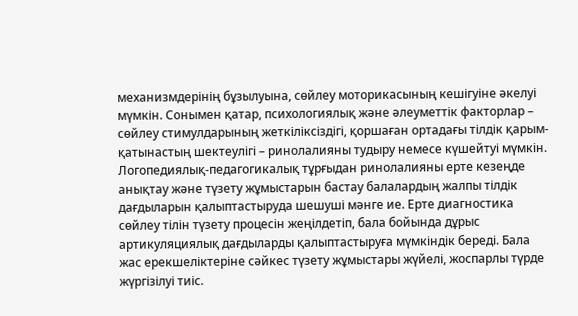механизмдерінің бұзылуына, сөйлеу моторикасының кешігуіне әкелуі мүмкін. Сонымен қатар, психологиялық және әлеуметтік факторлар – сөйлеу стимулдарының жеткіліксіздігі, қоршаған ортадағы тілдік қарым-қатынастың шектеулігі – ринолалияны тудыру немесе күшейтуі мүмкін.
Логопедиялық-педагогикалық тұрғыдан ринолалияны ерте кезеңде анықтау және түзету жұмыстарын бастау балалардың жалпы тілдік дағдыларын қалыптастыруда шешуші мәнге ие. Ерте диагностика сөйлеу тілін түзету процесін жеңілдетіп, бала бойында дұрыс артикуляциялық дағдыларды қалыптастыруға мүмкіндік береді. Бала жас ерекшеліктеріне сәйкес түзету жұмыстары жүйелі, жоспарлы түрде жүргізілуі тиіс.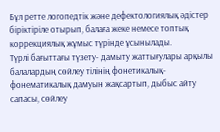Бұл ретте логопедтік және дефектологиялық әдістер біріктіріле отырып, балаға жеке немесе топтық коррекциялық жұмыс түрінде ұсынылады.
Түрлі бағыттағы түзету- дамыту жаттығулары арқылы балалардың сөйлеу тілінің фонетикалық-фонематикалық дамуын жақсартып, дыбыс айту сапасы, сөйлеу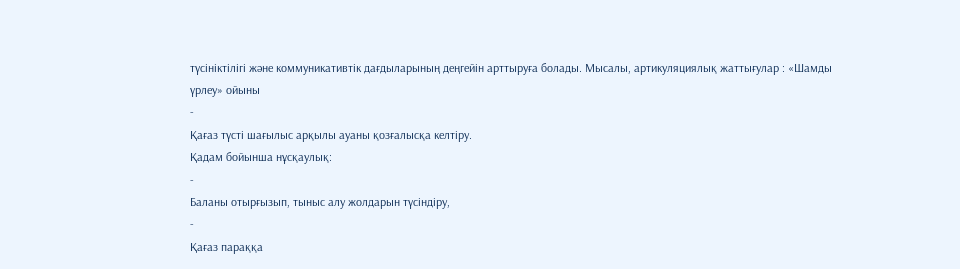түсініктілігі және коммуникативтік дағдыларының деңгейін арттыруға болады. Мысалы, артикуляциялық жаттығулар : «Шамды үрлеу» ойыны
-
Қағаз түсті шағылыс арқылы ауаны қозғалысқа келтіру.
Қадам бойынша нұсқаулық:
-
Баланы отырғызып, тыныс алу жолдарын түсіндіру,
-
Қағаз параққа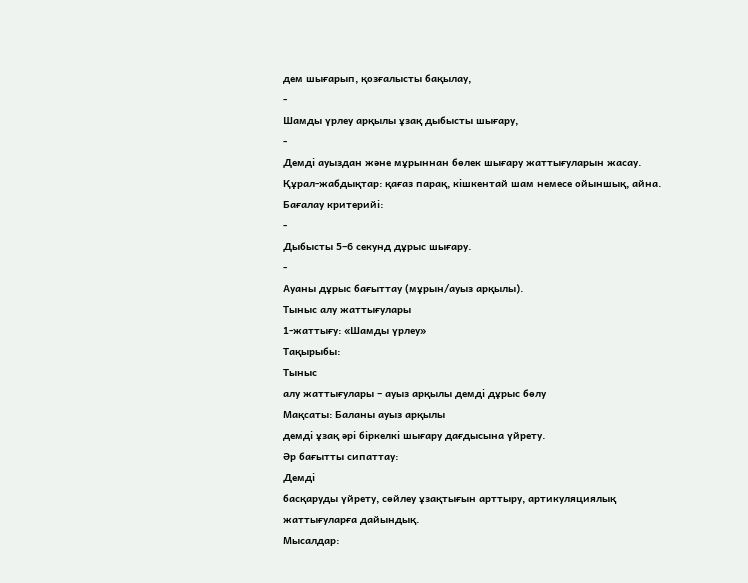дем шығарып, қозғалысты бақылау,
-
Шамды үрлеу арқылы ұзақ дыбысты шығару,
-
Демді ауыздан және мұрыннан бөлек шығару жаттығуларын жасау.
Құрал-жабдықтар: қағаз парақ, кішкентай шам немесе ойыншық, айна.
Бағалау критерийі:
-
Дыбысты 5–6 секунд дұрыс шығару.
-
Ауаны дұрыс бағыттау (мұрын/ауыз арқылы).
Тыныс алу жаттығулары
1-жаттығу: «Шамды үрлеу»
Тақырыбы:
Тыныс
алу жаттығулары – ауыз арқылы демді дұрыс бөлу
Мақсаты: Баланы ауыз арқылы
демді ұзақ әрі біркелкі шығару дағдысына үйрету.
Әр бағытты сипаттау:
Демді
басқаруды үйрету, сөйлеу ұзақтығын арттыру, артикуляциялық
жаттығуларға дайындық.
Мысалдар: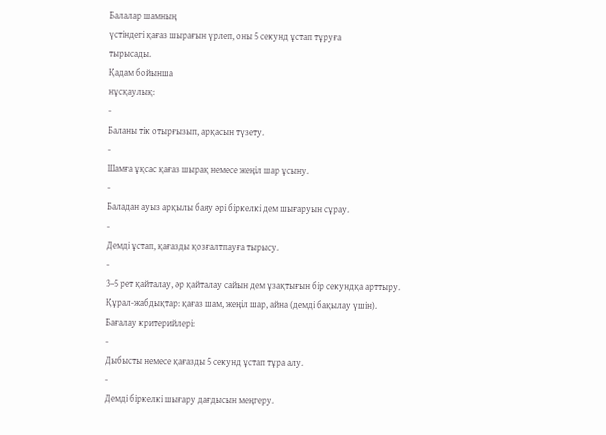Балалар шамның
үстіндегі қағаз шырағын үрлеп, оны 5 секунд ұстап тұруға
тырысады.
Қадам бойынша
нұсқаулық:
-
Баланы тік отырғызып, арқасын түзету.
-
Шамға ұқсас қағаз шырақ немесе жеңіл шар ұсыну.
-
Баладан ауыз арқылы баяу әрі біркелкі дем шығаруын сұрау.
-
Демді ұстап, қағазды қозғалтпауға тырысу.
-
3–5 рет қайталау, әр қайталау сайын дем ұзақтығын бір секундқа арттыру.
Құрал-жабдықтар: қағаз шам, жеңіл шар, айна (демді бақылау үшін).
Бағалау критерийлері:
-
Дыбысты немесе қағазды 5 секунд ұстап тұра алу.
-
Демді біркелкі шығару дағдысын меңгеру.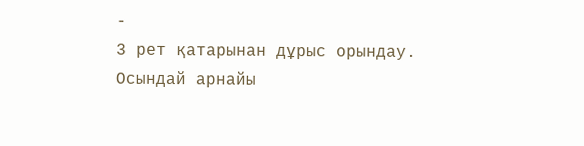-
3 рет қатарынан дұрыс орындау.
Осындай арнайы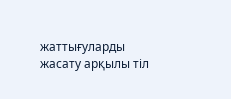жаттығуларды жасату арқылы тіл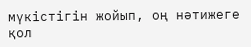мүкістігін жойып, оң нәтижеге қол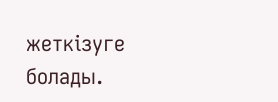жеткізуге болады.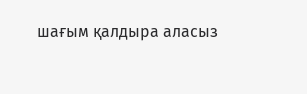шағым қалдыра аласыз